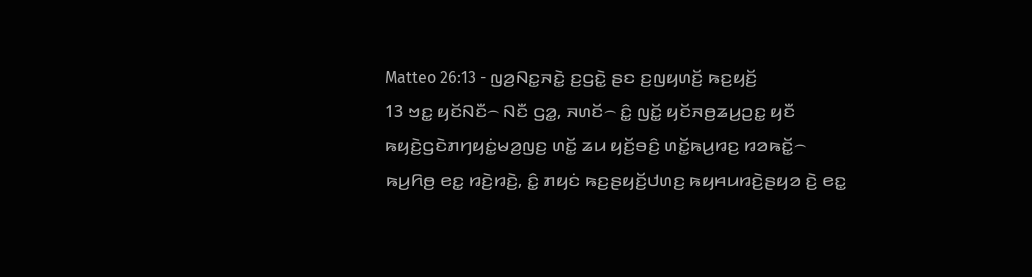Matteo 26:13 - ꤜꤤ꤬ꤡꤢ꤭ꤏꤢꤧ꤭ ꤢ꤬ꤞꤢꤧ꤭ ꤔꤢ ꤢ꤬ꤜꤟꤛꤢꤩ꤬ ꤒꤢ꤬ꤟꤢꤩ꤬
13 ꤠꤢ꤭ ꤟꤢꤩꤡꤢꤪ꤮ ꤡꤢꤪ ꤞꤤ꤭, ꤏꤛꤢꤩ꤮ ꤢꤨ꤭ ꤜꤢꤩ꤭ ꤟꤢꤩꤏꤥ꤬ꤘꤣ꤬ꤑꤢ꤭ ꤟꤢꤪ ꤒꤟꤢꤧ꤬ꤞꤢꤧꤊꤚꤟꤢꤦ꤭ꤗꤤ꤬ꤜꤢ꤬ ꤛꤢꤩ꤭ ꤘꤣ ꤟꤢꤩ꤬ꤋꤢꤨ꤬ ꤛꤢꤩ꤭ꤒꤣ꤬ꤙꤢ꤬ ꤙꤤꤒꤢꤩ꤭꤮ ꤒꤣ꤬ꤖꤥ꤬ ꤕꤢ꤭ ꤙꤢꤧ꤬ꤙꤢꤧ꤬, ꤢꤨ꤭ ꤊꤟꤢꤦ ꤒꤢ꤬ꤔꤟꤢꤩ꤬ꤓꤛꤢ꤬ ꤒꤟꤌꤣꤙꤢꤧ꤬ꤔꤟꤤ ꤢꤧ꤬ ꤕꤢ꤭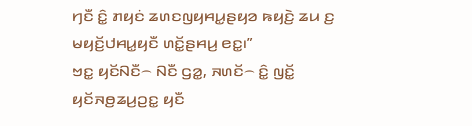ꤚꤢꤪ ꤢꤨ꤭ ꤊꤟꤢꤦ ꤘꤛꤢꤜꤟꤌꤣ꤭ꤔꤟꤤ ꤒꤟꤢꤧ꤬ ꤘꤣ ꤢ꤬ ꤗꤟꤢꤩ꤬ꤓꤌꤣ꤭ꤟꤢꤪ ꤛꤢꤩ꤭ꤔꤌꤣ꤬ ꤕꤢ꤭꤯”
ꤠꤢ꤭ ꤟꤢꤩꤡꤢꤪ꤮ ꤡꤢꤪ ꤞꤤ꤭, ꤏꤛꤢꤩ꤮ ꤢꤨ꤭ ꤜꤢꤩ꤭ ꤟꤢꤩꤏꤥ꤬ꤘꤣ꤬ꤑꤢ꤭ ꤟꤢꤪ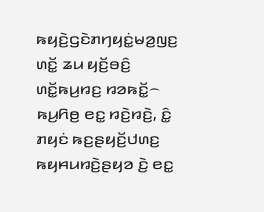ꤒꤟꤢꤧ꤬ꤞꤢꤧꤊꤚꤟꤢꤦ꤭ꤗꤤ꤬ꤜꤢ꤬ ꤛꤢꤩ꤭ ꤘꤣ ꤟꤢꤩ꤬ꤋꤢꤨ꤬ ꤛꤢꤩ꤭ꤒꤣ꤬ꤙꤢ꤬ ꤙꤤꤒꤢꤩ꤭꤮ ꤒꤣ꤬ꤖꤥ꤬ ꤕꤢ꤭ ꤙꤢꤧ꤬ꤙꤢꤧ꤬, ꤢꤨ꤭ ꤊꤟꤢꤦ ꤒꤢ꤬ꤔꤟꤢꤩ꤬ꤓꤛꤢ꤬ ꤒꤟꤌꤣꤙꤢꤧ꤬ꤔꤟꤤ ꤢꤧ꤬ ꤕꤢ꤭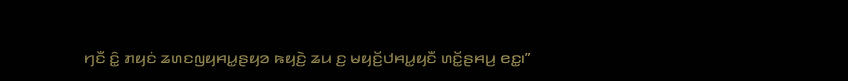ꤚꤢꤪ ꤢꤨ꤭ ꤊꤟꤢꤦ ꤘꤛꤢꤜꤟꤌꤣ꤭ꤔꤟꤤ ꤒꤟꤢꤧ꤬ ꤘꤣ ꤢ꤬ ꤗꤟꤢꤩ꤬ꤓꤌꤣ꤭ꤟꤢꤪ ꤛꤢꤩ꤭ꤔꤌꤣ꤬ ꤕꤢ꤭꤯”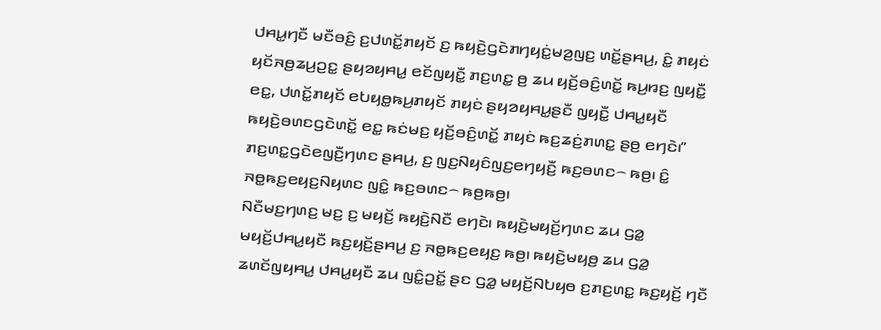ꤓꤌꤣ꤭ꤚꤢꤪ ꤗꤢꤪꤋꤢꤨ꤬ ꤢ꤬ꤓꤛꤢꤩ꤭ꤊꤟꤢꤩ ꤢ꤬ ꤒꤟꤢꤧ꤬ꤞꤢꤧꤊꤚꤟꤢꤦ꤭ꤗꤤ꤬ꤜꤢ꤬ ꤛꤢꤩ꤭ꤔꤌꤣ꤬, ꤢꤨ꤭ ꤊꤟꤢꤦ ꤟꤢꤩꤏꤥ꤬ꤘꤣ꤬ꤑꤢ꤭ ꤔꤟꤤꤟꤌꤣ꤭ ꤕꤢꤩꤜꤟꤢꤪ꤭ ꤊꤢ꤬ꤛꤢ꤭ ꤥ꤬ ꤘꤣ ꤟꤢꤩ꤬ꤋꤢꤨ꤬ꤛꤢꤩ꤭ ꤒꤣ꤬ꤙꤢ꤬ ꤜꤟꤢꤪ꤭ ꤕꤢ꤭, ꤓꤛꤢꤩ꤭ꤊꤟꤢꤩ ꤕꤝꤟꤥ꤭ꤒꤣ꤬ꤊꤟꤢꤩ ꤊꤟꤢꤦ ꤔꤟꤤꤟꤌꤣ꤭ꤔꤢꤪ ꤜꤟꤢꤪ꤭ ꤓꤌꤣ꤭ꤟꤢꤪ ꤒꤟꤢꤧ꤬ꤋꤛꤢꤞꤢꤧꤛꤢꤩ꤭ ꤕꤢ꤭ ꤒꤢꤦꤗꤢ꤬ ꤟꤢꤩ꤬ꤋꤢꤨ꤬ꤛꤢꤩ꤭ ꤊꤟꤢꤦ ꤒꤢ꤬ꤘꤢꤦ꤬ꤊꤛꤢ꤭ ꤔꤥ꤬ ꤕꤚꤢꤧ꤯”
ꤊꤢ꤬ꤛꤢ꤭ꤞꤢꤧꤕꤜꤢꤪ꤬ꤚꤛꤢ ꤔꤌꤣ꤬, ꤢ꤬ ꤜꤢ꤬ꤡꤟꤢꤨꤜꤢ꤬ꤕꤚꤟꤢꤪ꤬ ꤒꤢ꤬ꤋꤛꤢ꤮ ꤒꤥ꤬꤯ ꤢꤨ꤭ ꤏꤥ꤭ꤒꤢ꤬ꤕꤟꤢ꤬ꤡꤟꤛꤢ ꤜꤢꤨ꤭ ꤒꤢ꤬ꤋꤛꤢ꤮ ꤒꤥ꤬ꤒꤥ꤬꤯
ꤡꤢꤪꤗꤢ꤬ꤚꤛꤢ꤬ ꤗꤢ꤬ ꤢ꤬ ꤗꤟꤢꤩ꤬ ꤒꤟꤢꤧ꤬ꤡꤢꤪ ꤕꤚꤢꤧ꤯ ꤒꤟꤢꤧ꤬ꤗꤟꤢꤩ꤬ꤚꤛꤢ ꤘꤣ ꤞꤤ꤭ ꤗꤟꤢꤩ꤬ꤓꤌꤣ꤭ꤟꤢꤪ ꤒꤢ꤬ꤟꤢꤩ꤬ꤔꤌꤣ꤬ ꤢ꤬ ꤏꤥ꤭ꤒꤢ꤬ꤕꤟꤢ꤬ ꤒꤥ꤬꤯ ꤒꤟꤢꤧ꤬ꤗꤟꤥ꤬ ꤘꤣ ꤞꤤ꤭ ꤘꤛꤢꤩꤜꤟꤌꤣ꤭ ꤓꤌꤣ꤭ꤟꤢꤪ ꤘꤣ ꤜꤢꤨ꤭ꤑꤢꤩ꤭ ꤔꤢ ꤞꤤ꤭ ꤗꤟꤢꤩ꤬ꤡꤝꤟꤥ ꤢ꤬ꤊꤢ꤬ꤛꤢ꤭ ꤒꤢ꤬ꤟꤢꤩ꤬ ꤚꤢꤪ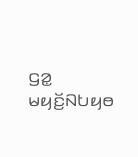ꤞꤤ꤭ ꤗꤟꤢꤩ꤬ꤡꤝꤟꤥ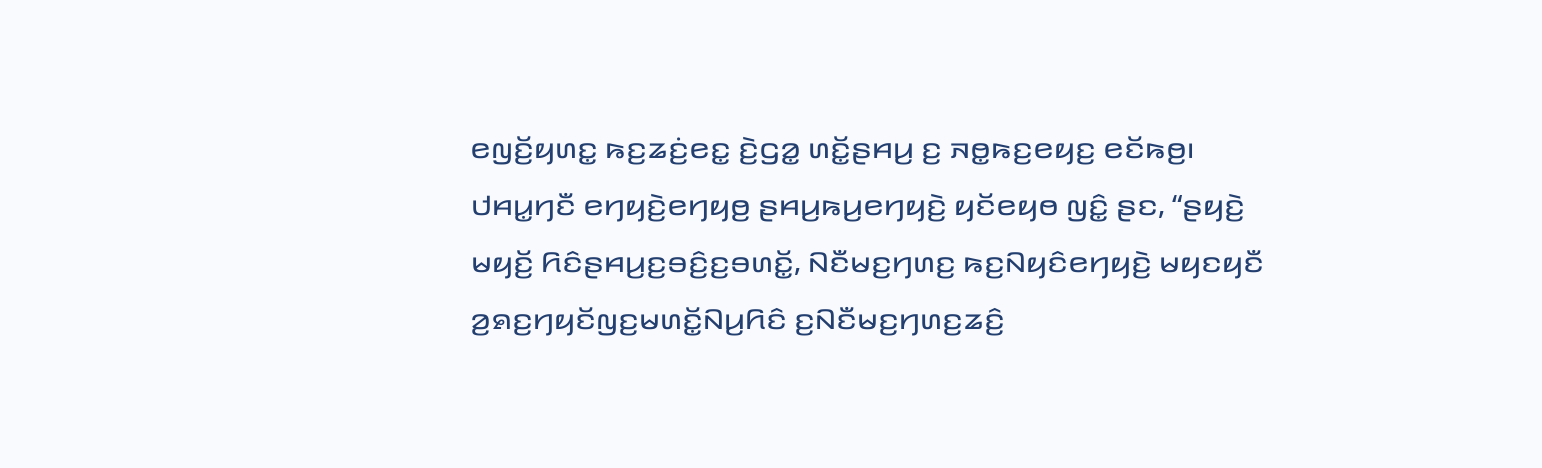ꤕꤜꤢꤩ꤬ꤟꤛꤢ꤭ ꤒꤢ꤬ꤘꤢꤦ꤬ꤕꤢ꤭ ꤢꤧ꤬ꤞꤤ꤭ ꤛꤢꤩ꤭ꤔꤌꤣ꤬ ꤢ꤬ ꤏꤥ꤭ꤒꤢ꤬ꤕꤟꤢ꤬ ꤕꤢꤩꤒꤥ꤬꤯
ꤓꤌꤣ꤭ꤚꤢꤪ ꤕꤚꤟꤢꤧ꤬ꤕꤚꤟꤥ꤬ ꤔꤌꤣ꤬ꤒꤣ꤬ꤕꤚꤟꤢꤧ꤬ ꤟꤢꤩꤕꤟꤥ ꤜꤢꤨ꤭ ꤔꤢ, “ꤔꤟꤢꤧ꤬ ꤗꤟꤢꤩ꤬ ꤖꤢꤨꤔꤌꤣ꤬ꤢ꤬ꤋꤢꤨ꤬ꤢ꤬ꤋꤛꤢꤩ꤭, ꤡꤢꤪꤗꤢ꤬ꤚꤛꤢ꤬ ꤒꤢ꤬ꤡꤟꤢꤨꤕꤚꤟꤢꤧ꤬ ꤗꤟꤢꤟꤢꤪ ꤤ꤬ꤎꤢ꤬ꤚꤟꤢꤩꤜꤢ꤬ꤗꤛꤢꤩ꤭ꤡꤣ꤬ꤖꤢꤨ ꤢ꤬ꤡꤢꤪꤗꤢ꤬ꤚꤛꤢ꤬ꤘꤢꤨ꤬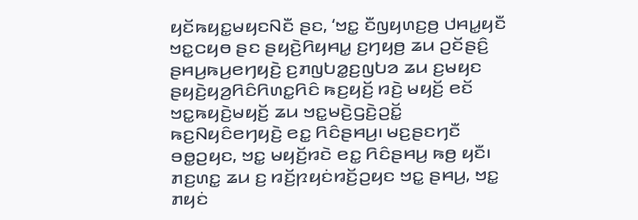ꤟꤢꤩꤒꤟꤢ꤭ꤗꤟꤢꤡꤢꤪ ꤔꤢ, ‘ꤠꤢ꤭ ꤢꤪꤜꤟꤛꤢ꤬ꤥ꤬ ꤓꤌꤣ꤭ꤟꤢꤪ ꤠꤢ꤭ꤍꤟꤥ ꤔꤢ ꤔꤟꤢꤧ꤬ꤖꤟꤌꤣ꤭ ꤢ꤬ꤚꤟꤥ꤬ ꤘꤣ ꤑꤢꤩꤔꤢꤨ꤬ ꤔꤌꤣ꤬ꤒꤣ꤬ꤕꤚꤟꤢꤧ꤬ ꤢ꤬ꤊꤜꤝꤤ꤭ꤢ꤬ꤜꤝꤤ ꤘꤣ ꤢ꤬ꤗꤟꤢ ꤔꤟꤢꤧ꤬ꤟꤤ꤬ꤖꤢꤨꤖꤛꤢ꤭ꤖꤢꤨ ꤒꤢ꤬ꤟꤢꤩ꤬ ꤙꤢꤧ꤬ ꤗꤟꤢꤩ꤬ ꤕꤢꤩ ꤠꤢ꤭ꤒꤟꤢꤧ꤬ꤗꤟꤢꤩ꤬ ꤘꤣ ꤠꤢ꤭ꤗꤢꤧ꤬ꤞꤢꤧ꤬ꤑꤢꤩ꤭ ꤒꤢ꤬ꤡꤟꤢꤨꤕꤚꤟꤢꤧ꤬ ꤕꤢ꤭ ꤖꤢꤨꤔꤌꤣ꤬꤯ ꤗꤢ꤬ꤔꤢꤚꤢꤪ ꤋꤥ꤭ꤑꤟꤢ, ꤠꤢ꤭ ꤗꤟꤢꤩ꤬ꤙꤢꤧ ꤕꤢ꤭ ꤖꤢꤨꤔꤌꤣ꤬ ꤒꤥ꤬ ꤟꤢꤪ꤯ ꤊꤢ꤬ꤛꤢ꤭ ꤘꤣ ꤢ꤬ ꤙꤢꤩ꤬ꤐꤟꤢꤦꤙꤢꤩ꤬ꤑꤟꤢ ꤠꤢ꤭ ꤔꤌꤣ꤬, ꤠꤢ꤭ ꤊꤟꤢꤦ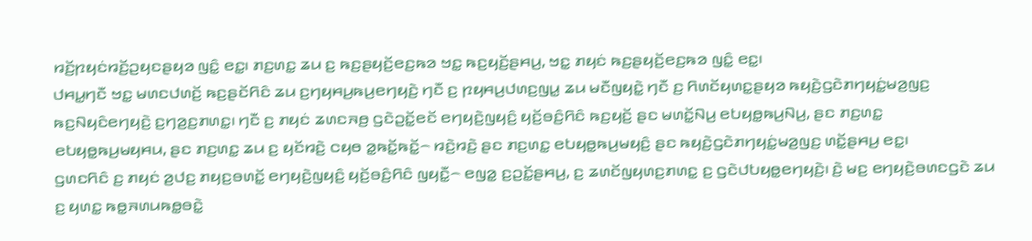ꤙꤢꤩ꤬ꤐꤟꤢꤦꤙꤢꤩ꤬ꤑꤟꤢꤔꤟꤤ ꤜꤢꤨ꤭ ꤕꤢ꤭꤯ ꤊꤢ꤬ꤛꤢ꤭ ꤘꤣ ꤢ꤬ ꤒꤢ꤬ꤔꤟꤢꤩ꤬ꤕꤢ꤬ꤒꤤ ꤠꤢ꤭ ꤒꤢ꤬ꤟꤢꤩ꤬ꤔꤌꤣ꤬, ꤠꤢ꤭ ꤊꤟꤢꤦ ꤒꤢ꤬ꤔꤟꤢꤩ꤬ꤕꤢ꤬ꤒꤤ ꤜꤢꤨ꤭ ꤕꤢ꤭꤯
ꤓꤌꤣ꤭ꤚꤢꤪ ꤠꤢ꤭ ꤗꤛꤢꤓꤛꤢꤩ꤬ ꤒꤢ꤬ꤔꤢꤩꤖꤢꤨ ꤘꤣ ꤢ꤬ꤚꤟꤌꤣ꤬ꤒꤣ꤬ꤕꤚꤟꤢꤧ꤬ ꤚꤢꤪ ꤢ꤬ ꤐꤟꤌꤣ꤬ꤓꤛꤢ꤬ꤜꤣ꤭ ꤘꤣ ꤗꤢꤪꤜꤟꤢꤧ꤭ ꤚꤢꤪ ꤢ꤬ ꤖꤛꤢꤩꤟꤛꤢ꤭ꤔꤟꤤ ꤒꤟꤢꤧ꤬ꤞꤢꤧꤊꤚꤟꤢꤦ꤭ꤗꤤ꤬ꤜꤢ꤬ ꤒꤢ꤬ꤡꤟꤢꤨꤕꤚꤟꤢꤧ꤬ ꤢ꤬ꤚꤤ꤬ꤢ꤬ꤊꤛꤢ꤭꤯ ꤚꤢꤪ ꤢ꤬ ꤊꤟꤢꤦ ꤘꤛꤢꤏꤥ꤬ ꤞꤢꤧꤑꤢꤩ꤭ꤕꤢꤩ ꤕꤚꤟꤢꤧ꤬ꤜꤟꤢꤨ꤬ ꤟꤢꤩ꤬ꤋꤢꤨ꤬ꤖꤢꤨ ꤒꤢ꤬ꤟꤢꤩ꤬ ꤔꤢ ꤗꤛꤢꤩ꤭ꤡꤣ꤬ ꤕꤝꤟꤥ꤭ꤒꤣ꤬ꤡꤣ꤬, ꤔꤢ ꤊꤢ꤬ꤛꤢ꤭ ꤕꤝꤟꤥ꤭ꤒꤣ꤬ꤗꤟꤌꤣ, ꤔꤢ ꤊꤢ꤬ꤛꤢ꤭ ꤘꤣ ꤢ꤬ ꤟꤢꤩꤙꤢꤧ꤬ ꤍꤟꤥ ꤤ꤭ꤒꤢꤩ꤭ꤒꤢꤩ꤭꤮ ꤙꤢꤧ꤬ꤙꤢꤧ꤬ ꤔꤢ ꤊꤢ꤬ꤛꤢ꤭ ꤕꤝꤟꤥ꤭ꤒꤣ꤬ꤗꤟꤢꤨ꤬ ꤔꤢ ꤒꤟꤢꤧ꤬ꤞꤢꤧꤊꤚꤟꤢꤦ꤭ꤗꤤ꤬ꤜꤢ꤬ ꤛꤢꤩ꤭ꤔꤌꤣ꤬ ꤕꤢ꤭꤯
ꤞꤛꤢꤖꤢꤨ ꤢ꤬ ꤊꤟꤢꤦ ꤤ꤬ꤓꤢ꤬ ꤊꤟꤢ꤬ꤋꤛꤢꤩ꤭ ꤕꤚꤟꤢꤧ꤬ꤜꤟꤢꤨ꤬ ꤟꤢꤩ꤬ꤋꤢꤨ꤬ꤖꤢꤨ ꤜꤟꤢꤪ꤭꤮ ꤕꤜꤤ꤭ ꤢ꤬ꤑꤢꤩ꤭ꤔꤌꤣ꤬, ꤢ꤬ ꤘꤛꤢꤩꤜꤟꤛꤢ꤬ꤊꤛꤢ꤭ ꤢ꤬ ꤞꤢꤧꤓꤝꤟꤥ꤭ꤕꤚꤟꤢꤧ꤬꤯ ꤢꤧ꤬ ꤗꤢ꤬ ꤕꤚꤟꤢꤧ꤬ꤋꤛꤢꤞꤢꤧ ꤘꤣ ꤢ꤬ ꤟꤛꤢ꤭ ꤒꤥ꤭ꤏꤛꤣꤒꤥ꤭ꤋꤢꤧ꤭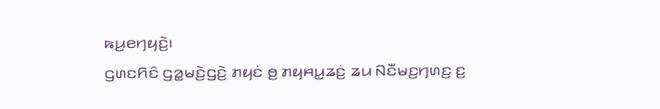ꤒꤣ꤬ꤕꤚꤟꤢꤧ꤬꤯
ꤞꤛꤢꤖꤢꤨ ꤞꤤ꤭ꤗꤢꤧ꤬ꤞꤢꤧ꤬ ꤊꤟꤢꤦ ꤥ꤬ ꤊꤟꤌꤣ꤭ꤘꤢꤦ꤬ ꤘꤣ ꤡꤢꤪꤗꤢ꤬ꤚꤛꤢ꤬ ꤢ꤬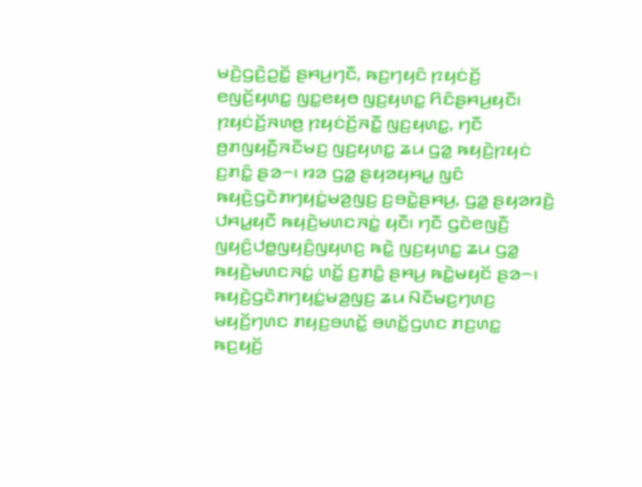ꤗꤢꤧ꤬ꤞꤢꤧ꤬ꤑꤢꤩ꤭ ꤔꤌꤣ꤬ꤚꤢꤪ, ꤒꤢ꤬ꤚꤟꤢꤨ ꤐꤟꤢꤦꤢꤩ꤬ ꤕꤜꤢꤩ꤬ꤟꤛꤢ꤭ ꤜꤢ꤭ꤕꤟꤥ ꤜꤢ꤬ꤟꤛꤢ꤭ ꤖꤢꤨꤔꤌꤣ꤬ꤟꤢꤪ꤯ ꤐꤟꤢꤦꤢꤩ꤬ꤏꤛꤥ꤬ ꤐꤟꤢꤦꤢꤩ꤬ꤏꤢꤪ꤭ ꤜꤢ꤬ꤟꤛꤢ꤭, ꤚꤢꤪ ꤥ꤬ꤊꤜꤟꤢꤪ꤬ꤏꤢꤪꤗꤢ꤬ ꤜꤢ꤬ꤟꤛꤢ꤭ ꤘꤣ ꤞꤤ꤭ ꤒꤟꤢꤧ꤬ꤐꤟꤢꤦ ꤢ꤬ꤊꤢꤨ꤭ ꤔꤤ꤮꤯ ꤙꤤ ꤞꤤ꤭ ꤔꤟꤤꤟꤌꤣ꤭ ꤜꤢꤨ ꤒꤟꤢꤧ꤬ꤞꤢꤧꤊꤚꤟꤢꤦ꤭ꤗꤤ꤬ꤜꤢ꤬ ꤢ꤬ꤋꤢꤧ꤭ꤔꤌꤣ꤬, ꤞꤤ꤭ ꤔꤟꤤꤙꤢꤧ꤬ ꤓꤌꤣ꤭ꤟꤢꤪ ꤒꤟꤢꤧ꤬ꤗꤛꤢꤏꤢꤦ꤭ ꤟꤢꤪ꤯ ꤚꤢꤪ ꤞꤢꤧꤕꤜꤢꤪ꤬ ꤜꤟꤢꤨ꤬ꤓꤥ꤭ꤜꤟꤢꤨ꤬ꤜꤟꤛꤢ꤬ ꤒꤢꤧ꤭ ꤜꤢ꤬ꤟꤛꤢ꤭ ꤘꤣ ꤞꤤ꤭ ꤒꤟꤢꤧ꤬ꤗꤛꤢꤏꤢꤦ꤭ ꤛꤢꤩ꤭ ꤢ꤬ꤊꤢꤨ꤭ ꤔꤌꤣ꤬ ꤒꤢꤧ꤭ꤗꤟꤢꤩ ꤔꤤ꤮꤯ ꤒꤟꤢꤧ꤬ꤞꤢꤧꤊꤚꤟꤢꤦ꤭ꤗꤤ꤬ꤜꤢ꤬ ꤘꤣ ꤡꤢꤪꤗꤢ꤬ꤚꤛꤢ꤬ ꤗꤟꤢꤩ꤬ꤚꤛꤢ ꤊꤟꤢ꤬ꤋꤛꤢꤩ꤭ ꤋꤛꤢꤩ꤭ꤞꤛꤢ ꤊꤢ꤬ꤛꤢ꤭ ꤒꤢ꤬ꤟꤢꤩ꤬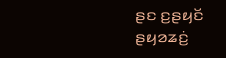ꤔꤢ ꤢ꤬ꤔꤟꤢꤩ ꤔꤟꤤꤘꤢꤦ꤬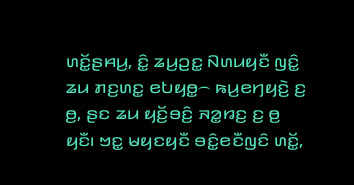ꤛꤢꤩ꤭ꤔꤌꤣ꤬, ꤢꤨ꤭ ꤘꤣ꤬ꤑꤢ꤭ ꤡꤛꤣꤟꤢꤪ ꤜꤢꤨ꤭ ꤘꤣ ꤊꤢ꤬ꤛꤢ꤭ ꤕꤝꤟꤥ꤭꤮ ꤒꤣ꤬ꤕꤚꤟꤢꤧ꤬ ꤢ꤬ ꤥ꤬, ꤔꤢ ꤘꤣ ꤟꤢꤩ꤬ꤋꤢꤨ꤬ ꤏꤤ꤭ꤙꤢ꤬ ꤢ꤬ ꤥ꤬ ꤟꤢꤪ꤯ ꤠꤢ꤭ ꤗꤟꤢꤟꤢꤪ ꤋꤢꤨ꤭ꤕꤢꤪꤜꤢꤨ ꤛꤢꤩ꤭,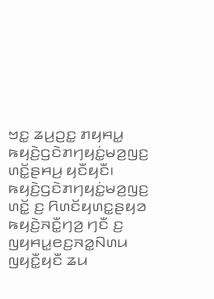ꤠꤢ꤭ ꤘꤣ꤬ꤑꤢ꤭ ꤊꤟꤌꤣ꤭ ꤒꤟꤢꤧ꤬ꤞꤢꤧꤊꤚꤟꤢꤦ꤭ꤗꤤ꤬ꤜꤢ꤬ ꤛꤢꤩ꤭ꤔꤌꤣ꤬ ꤟꤢꤪꤟꤢꤪ꤯
ꤒꤟꤢꤧ꤬ꤞꤢꤧꤊꤚꤟꤢꤦ꤭ꤗꤤ꤬ꤜꤢ꤬ ꤛꤢꤩ꤭ ꤢ꤬ ꤖꤛꤢꤩꤟꤛꤢ꤭ꤔꤟꤤ ꤒꤟꤢꤧ꤬ꤏꤢꤪ꤭ꤚꤤ꤬ ꤚꤢꤪ ꤢ꤬ ꤜꤟꤌꤣ꤭ꤕꤢ꤬ꤏꤤ꤭ꤡꤛꤣ ꤜꤟꤢꤪ꤭ꤟꤢꤪ ꤘꤣ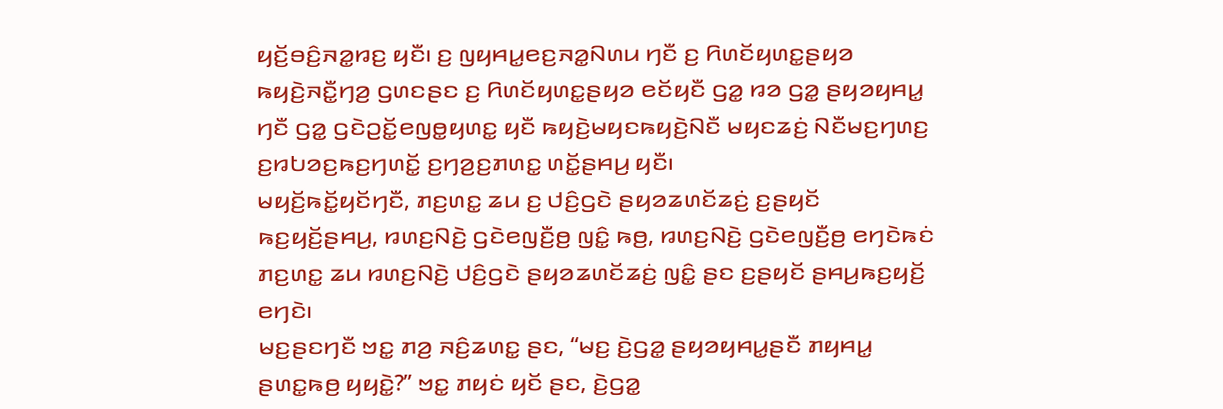ꤟꤢꤩ꤬ꤋꤢꤨ꤬ꤏꤤ꤭ꤙꤢ꤬ ꤟꤢꤪ꤯ ꤢ꤬ ꤜꤟꤌꤣ꤭ꤕꤢ꤬ꤏꤤ꤭ꤡꤛꤣ ꤚꤢꤪ ꤢ꤬ ꤖꤛꤢꤩꤟꤛꤢ꤭ꤔꤟꤤ ꤒꤟꤢꤧ꤬ꤏꤢꤪ꤭ꤚꤤ꤬ ꤞꤛꤢꤔꤢ ꤢ꤬ ꤖꤛꤢꤩꤟꤛꤢ꤭ꤔꤟꤤ ꤕꤢꤩꤟꤢꤪ ꤞꤤ꤭ ꤙꤤ ꤞꤤ꤭ ꤔꤟꤤꤟꤌꤣ꤭ ꤚꤢꤪ ꤞꤤ꤭ ꤞꤢꤧꤑꤢꤩ꤭ꤕꤜꤥ꤭ꤟꤛꤢ꤭ ꤟꤢꤪ ꤒꤟꤢꤧ꤬ꤗꤟꤢꤒꤟꤢꤧ꤬ꤡꤢꤪ ꤗꤟꤢꤘꤢꤦ꤬ ꤡꤢꤪꤗꤢ꤬ꤚꤛꤢ꤬ ꤢ꤬ꤙꤝꤤꤢ꤬ꤒꤢ꤬ꤚꤛꤢꤩ꤭ ꤢ꤬ꤚꤤ꤬ꤢ꤬ꤊꤛꤢ꤭ ꤛꤢꤩ꤭ꤔꤌꤣ꤬ ꤟꤢꤪ꤯
ꤗꤟꤢꤩ꤬ꤒꤢꤩ꤭ꤟꤢꤩꤚꤢꤪ, ꤊꤢ꤬ꤛꤢ꤭ ꤘꤣ ꤢ꤬ ꤓꤢꤨ꤬ꤞꤢꤧ ꤔꤟꤤꤘꤛꤢꤩꤘꤢꤦ꤬ ꤢ꤬ꤔꤟꤢꤩ ꤒꤢ꤬ꤟꤢꤩ꤬ꤔꤌꤣ꤬, ꤙꤛꤢ꤬ꤡꤢꤧ꤬ ꤞꤢꤧꤕꤜꤢꤪ꤬ꤥ꤬ ꤜꤢꤨ꤭ ꤒꤥ꤬, ꤙꤛꤢ꤬ꤡꤢꤧ꤬ ꤞꤢꤧꤕꤜꤢꤪ꤬ꤥ꤬ ꤕꤚꤢꤧꤒꤢꤦ ꤊꤢ꤬ꤛꤢ꤭ ꤘꤣ ꤙꤛꤢ꤬ꤡꤢꤧ꤬ ꤓꤢꤨ꤬ꤞꤢꤧ ꤔꤟꤤꤘꤛꤢꤩꤘꤢꤦ꤬ ꤜꤢꤨ꤭ ꤔꤢ ꤢ꤬ꤔꤟꤢꤩ ꤔꤌꤣ꤬ꤒꤢ꤬ꤟꤢꤩ꤬ ꤕꤚꤢꤧ꤯
ꤗꤢ꤬ꤔꤢꤚꤢꤪ ꤠꤢ꤭ ꤊꤤ꤬ ꤏꤢꤨ꤬ꤘꤛꤢ꤭ ꤔꤢ, “ꤗꤢ꤬ ꤢꤧ꤬ꤞꤤ꤭ ꤔꤟꤤꤟꤌꤣ꤭ꤔꤢꤪ ꤊꤟꤌꤣ꤭ ꤔꤛꤢ꤭ꤒꤥ꤬ ꤟꤟꤢꤧ꤭?” ꤠꤢ꤭ ꤊꤟꤢꤦ ꤟꤢꤩ ꤔꤢ, ꤢꤧ꤬ꤞꤤ꤭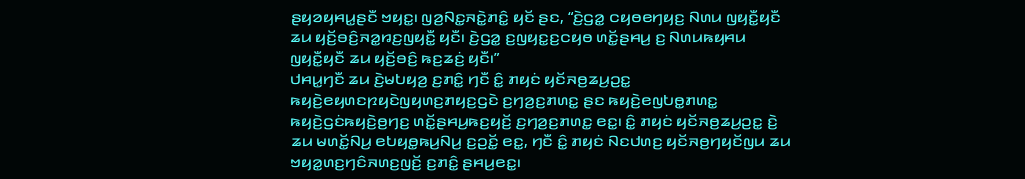ꤔꤟꤤꤟꤌꤣ꤭ꤔꤢꤪ ꤠꤟꤢ꤭꤯ ꤜꤤ꤬ꤡꤢ꤭ꤏꤢꤧ꤭ꤊꤢꤨ꤭ ꤟꤢꤩ ꤔꤢ, “ꤢꤧ꤬ꤞꤤ꤭ ꤍꤟꤥꤕꤚꤟꤢ꤬ ꤡꤛꤣ ꤜꤟꤢꤪ꤭ꤟꤢꤪ ꤘꤣ ꤟꤢꤩ꤬ꤋꤢꤨ꤬ꤏꤤ꤭ꤙꤢ꤬ꤜꤟꤢꤪ꤭ ꤟꤢꤪ꤯ ꤢꤧ꤬ꤞꤤ꤭ ꤢ꤬ꤜꤟꤢ꤭ꤢ꤬ꤍꤟꤥ ꤛꤢꤩ꤭ꤔꤌꤣ꤬ ꤢ꤬ ꤡꤛꤣꤒꤟꤌꤣ ꤜꤟꤢꤪ꤭ꤟꤢꤪ ꤘꤣ ꤟꤢꤩ꤬ꤋꤢꤨ꤬ ꤒꤢ꤬ꤘꤢꤦ꤬ ꤟꤢꤪ꤯”
ꤓꤌꤣ꤭ꤚꤢꤪ ꤘꤣ ꤢꤧ꤬ꤗꤝꤟꤤ꤬ ꤢ꤬ꤊꤢꤨ꤭ ꤚꤢꤪ ꤢꤨ꤭ ꤊꤟꤢꤦ ꤟꤢꤩꤏꤥ꤬ꤘꤣ꤬ꤑꤢ꤭ ꤒꤟꤢꤧ꤬ꤕꤟꤛꤢꤐꤟꤢꤧꤜꤟꤛꤢ꤬ꤊꤟꤢ꤬ꤞꤢꤧ ꤢ꤬ꤚꤤ꤬ꤢ꤬ꤊꤛꤢ꤭ ꤔꤢ ꤒꤟꤢꤧ꤬ꤕꤜꤝꤥ꤭ꤊꤛꤢ꤭ ꤒꤟꤢꤧ꤬ꤞꤢꤦꤒꤟꤢꤧ꤬ꤥ꤬ꤚꤢ꤬ ꤛꤢꤩ꤭ꤔꤌꤣ꤬ꤒꤢ꤬ꤟꤢꤩ꤬ ꤢ꤬ꤚꤤ꤬ꤢ꤬ꤊꤛꤢ꤭ ꤕꤢ꤭꤯ ꤢꤨ꤭ ꤊꤟꤢꤦ ꤟꤢꤩꤏꤥ꤬ꤘꤣ꤬ꤑꤢ꤭ ꤢꤧ꤬ ꤘꤣ ꤗꤛꤢꤩ꤭ꤡꤣ꤬ ꤕꤝꤟꤥ꤭ꤒꤣ꤬ꤡꤣ꤬ ꤢ꤬ꤑꤢꤩ꤭ ꤕꤢ꤭, ꤚꤢꤪ ꤢꤨ꤭ ꤊꤟꤢꤦ ꤡꤢꤓꤛꤢ꤬ ꤟꤢꤩꤏꤥ꤬ꤚꤟꤢꤩꤜꤣ ꤘꤣ ꤠꤟꤤ꤭ꤛꤢ꤬ꤚꤢꤨꤏꤛꤢ꤬ꤜꤢꤩ꤬ ꤢ꤬ꤊꤢꤨ꤭ ꤔꤌꤣ꤬ꤕꤢ꤭꤯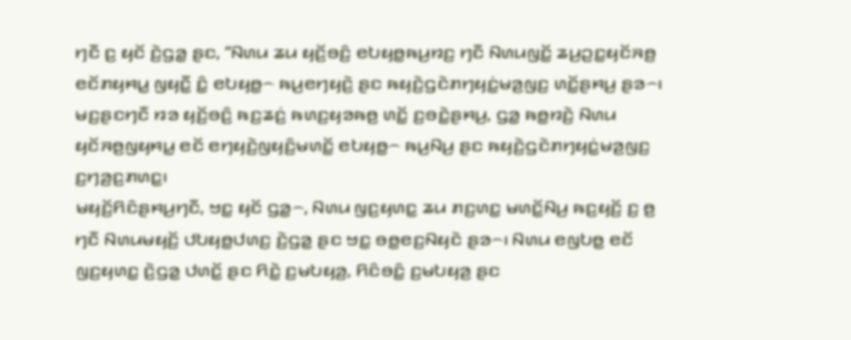ꤚꤢꤪ ꤢ꤬ ꤟꤢꤩ ꤢꤧ꤬ꤞꤤ꤭ ꤔꤢ, “ꤡꤛꤣ ꤘꤣ ꤟꤢꤩ꤬ꤋꤢꤨ꤬ ꤕꤝꤟꤥ꤭ꤒꤣ꤬ꤙꤢ꤬ ꤚꤢꤪ ꤡꤛꤣꤜꤢꤩ꤭ ꤘꤣ꤬ꤑꤢ꤭ꤟꤢꤩꤏꤥ꤬ ꤕꤢꤩꤊꤟꤌꤣ꤭ ꤜꤟꤢꤪ꤭ ꤢꤨ꤭ ꤕꤝꤟꤥ꤭꤮ ꤒꤣ꤬ꤕꤚꤟꤢꤧ꤬ ꤔꤢ ꤒꤟꤢꤧ꤬ꤞꤢꤧꤊꤚꤟꤢꤦ꤭ꤗꤤ꤬ꤜꤢ꤬ ꤛꤢꤩ꤭ꤔꤌꤣ꤬ ꤔꤤ꤮꤯
ꤗꤢ꤬ꤔꤢꤚꤢꤪ ꤙꤤ ꤟꤢꤩ꤬ꤋꤢꤨ꤬ ꤒꤢ꤬ꤘꤢꤦ꤬ ꤒꤛꤢ꤬ꤟꤤꤒꤥ꤬ ꤛꤢꤩ꤭ ꤢ꤬ꤋꤢꤧ꤭ꤔꤌꤣ꤬, ꤞꤤ꤭ ꤒꤥ꤭ꤙꤢꤧ꤬ ꤡꤛꤣ ꤟꤢꤩꤏꤥ꤬ꤜꤟꤌꤣ꤭ ꤕꤢꤩ ꤕꤚꤟꤢꤧ꤬ꤜꤟꤢꤨ꤬ꤗꤛꤢꤩ꤭ ꤕꤝꤟꤥ꤭꤮ ꤒꤣ꤬ꤡꤣ꤬ ꤔꤢ ꤒꤟꤢꤧ꤬ꤞꤢꤧꤊꤚꤟꤢꤦ꤭ꤗꤤ꤬ꤜꤢ꤬ ꤢ꤬ꤚꤤ꤬ꤢ꤬ꤊꤛꤢ꤭꤯
ꤗꤟꤢꤩ꤬ꤖꤢꤨꤔꤌꤣ꤬ꤚꤢꤪ, ꤠꤢ꤭ ꤟꤢꤩ ꤞꤤ꤭꤮, ꤡꤛꤣ ꤜꤢ꤬ꤟꤛꤢ꤭ ꤘꤣ ꤊꤢ꤬ꤛꤢ꤭ ꤗꤛꤢꤩ꤭ꤡꤣ꤬ ꤒꤢ꤬ꤟꤢꤩ꤬ ꤢ꤬ ꤥ꤬ ꤚꤢꤪ ꤡꤛꤣꤗꤟꤢꤩ꤬ ꤓꤝꤟꤥ꤭ꤓꤛꤢ꤬ ꤢꤧ꤬ꤞꤤ꤭ ꤔꤢ ꤠꤢ꤭ ꤋꤥ꤭ꤕꤢ꤬ꤡꤟꤢꤧ ꤔꤤ꤮꤯ ꤡꤛꤣ ꤕꤜꤝꤥ꤭ ꤕꤢꤩ ꤜꤢ꤬ꤟꤛꤢ꤭ ꤢꤧ꤬ꤞꤤ꤭ ꤓꤛꤢꤩ꤭ ꤔꤢ ꤖꤢꤧ꤭ ꤢ꤬ꤗꤝꤟꤤ꤬, ꤖꤢꤨꤋꤢꤨ꤭ ꤢ꤬ꤗꤝꤟꤤ꤬ ꤔꤢ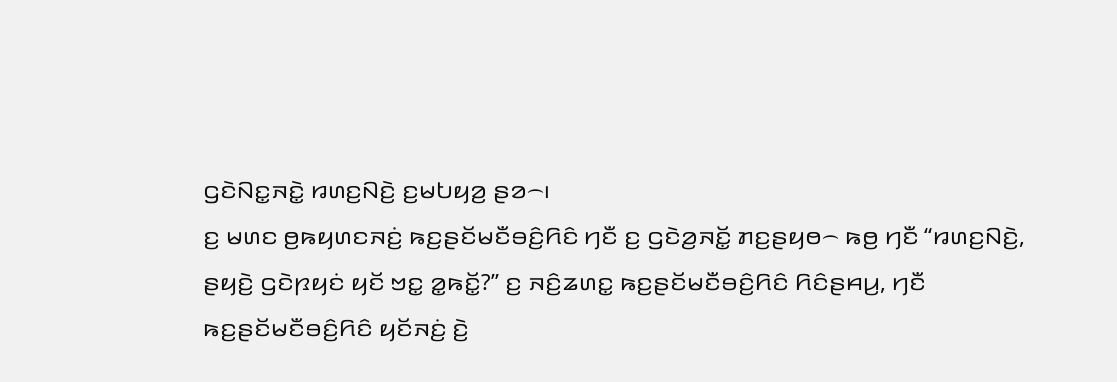ꤞꤢꤧꤡꤢ꤭ꤏꤢꤧ꤭ ꤙꤛꤢ꤬ꤡꤢꤧ꤬ ꤢ꤬ꤗꤝꤟꤤ꤬ ꤔꤤ꤮꤯
ꤢ꤬ ꤗꤛꤢ ꤥ꤬ꤒꤟꤛꤢꤏꤢꤦ꤬ ꤒꤢ꤬ꤔꤢꤩꤗꤢꤪꤋꤢꤨ꤬ꤖꤢꤨ ꤚꤢꤪ ꤢ꤬ ꤞꤢꤧꤤ꤬ꤏꤢꤩ꤭ ꤊꤢ꤬ꤔꤟꤥ꤮ ꤒꤥ꤬ ꤚꤢꤪ “ꤙꤛꤢ꤬ꤡꤢꤧ꤬, ꤔꤟꤢꤧ꤬ ꤞꤢꤧꤐꤟꤢꤦ ꤟꤢꤩ ꤠꤢ꤭ ꤤ꤭ꤒꤢꤩ꤭?” ꤢ꤬ ꤏꤢꤨ꤬ꤘꤛꤢ꤭ ꤒꤢ꤬ꤔꤢꤩꤗꤢꤪꤋꤢꤨ꤬ꤖꤢꤨ ꤖꤢꤨꤔꤌꤣ꤬, ꤚꤢꤪ ꤒꤢ꤬ꤔꤢꤩꤗꤢꤪꤋꤢꤨ꤬ꤖꤢꤨ ꤟꤢꤩꤏꤢꤦ꤬ ꤢꤧ꤬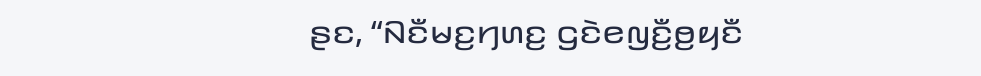ꤔꤢ, “ꤡꤢꤪꤗꤢ꤬ꤚꤛꤢ꤬ ꤞꤢꤧꤕꤜꤢꤪ꤬ꤥ꤬ꤟꤢꤪ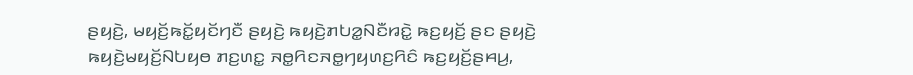ꤔꤟꤢꤧ꤬, ꤗꤟꤢꤩ꤬ꤒꤢꤩ꤭ꤟꤢꤩꤚꤢꤪ ꤔꤟꤢꤧ꤬ ꤒꤟꤢꤧ꤬ꤊꤝꤤ꤭ꤡꤢꤪꤙꤢꤧ꤭ ꤒꤢ꤬ꤟꤢꤩ꤬ ꤔꤢ ꤔꤟꤢꤧ꤬ ꤒꤟꤢꤧ꤬ꤗꤟꤢꤩ꤬ꤡꤝꤟꤥ ꤊꤢ꤬ꤛꤢ꤭ ꤏꤥ꤭ꤖꤢꤏꤥ꤭ꤚꤟꤛꤢ꤬ꤖꤢꤨ ꤒꤢ꤬ꤟꤢꤩ꤬ꤔꤌꤣ꤬,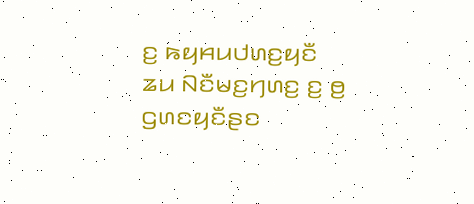ꤢ꤬ ꤒꤟꤌꤣꤓꤛꤢ꤬ꤟꤢꤪ ꤘꤣ ꤡꤢꤪꤗꤢ꤬ꤚꤛꤢ꤬ ꤢ꤬ ꤥ꤬ ꤞꤛꤢꤟꤢꤪꤔꤢ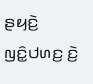ꤔꤟꤢꤧ꤬ ꤜꤢꤨ꤭ꤓꤛꤢ꤬ ꤢꤧ꤬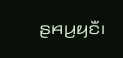ꤔꤌꤣ꤬ꤟꤢꤪ꤯